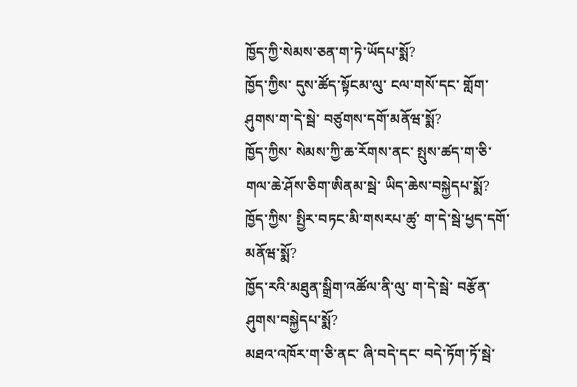ཁྱོད་ཀྱི་སེམས་ཅན་ག་ཏེ་ཡོདཔ་སྨོ?
ཁྱོད་ཀྱིས་ དུས་ཚོད་སྟོངམ་ལུ་ ངལ་གསོ་དང་ གློག་ཤུགས་ག་དེ་སྦེ་ བཙུགས་དགོ་མནོཝ་སྨོ?
ཁྱོད་ཀྱིས་ སེམས་ཀྱི་ཆ་རོགས་ནང་ སྤུས་ཚད་ག་ཅི་ གལ་ཆེ་ཤོས་ཅིག་ཨིནམ་སྦེ་ ཡིད་ཆེས་བསྐྱེདཔ་སྨོ?
ཁྱོད་ཀྱིས་ སྤྱིར་བཏང་མི་གསརཔ་ཚུ་ ག་དེ་སྦེ་ཕྱད་དགོ་མནོཝ་སྨོ?
ཁྱོད་རའི་མཐུན་སྒྲིག་འཚོལ་ནི་ལུ་ ག་དེ་སྦེ་ བརྩོན་ཤུགས་བསྐྱེདཔ་སྨོ?
མཐའ་འཁོར་ག་ཅི་ནང་ ཞི་བདེ་དང་ བདེ་ཏོག་ཏོ་སྦེ་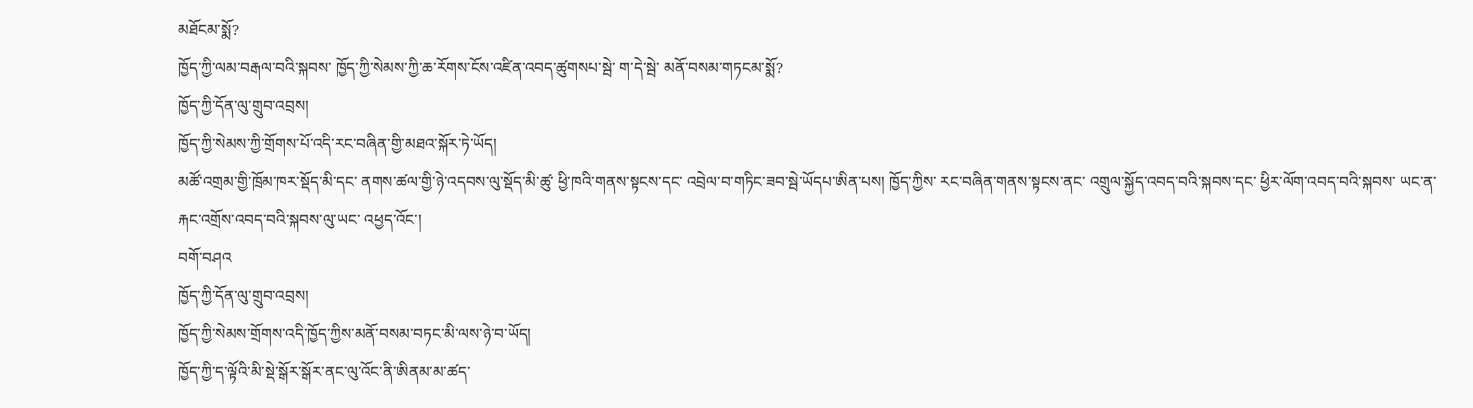མཐོངམ་སྨོ?
ཁྱོད་ཀྱི་ལམ་བརྒལ་བའི་སྐབས་ ཁྱོད་ཀྱི་སེམས་ཀྱི་ཆ་རོགས་ངོས་འཛིན་འབད་ཚུགསཔ་སྦེ་ ག་དེ་སྦེ་ མནོ་བསམ་གཏངམ་སྨོ?
ཁྱོད་ཀྱི་དོན་ལུ་གྲུབ་འབྲས།
ཁྱོད་ཀྱི་སེམས་ཀྱི་གྲོགས་པོ་འདི་རང་བཞིན་གྱི་མཐའ་སྐོར་ཏེ་ཡོད།
མཚོ་འགྲམ་གྱི་ཁྲོམ་ཁར་སྡོད་མི་དང་ ནགས་ཚལ་གྱི་ཉེ་འདབས་ལུ་སྡོད་མི་ཚུ་ ཕྱི་ཁའི་གནས་སྟངས་དང་ འབྲེལ་བ་གཏིང་ཟབ་སྦེ་ཡོདཔ་ཨིན་པས། ཁྱོད་ཀྱིས་ རང་བཞིན་གནས་སྟངས་ནང་ འགྲུལ་སྐྱོད་འབད་བའི་སྐབས་དང་ ཕྱིར་ལོག་འབད་བའི་སྐབས་ ཡང་ན་ རྐང་འགྲོས་འབད་བའི་སྐབས་ལུ་ཡང་ འཕྱད་འོང་།
བགོ་བཤའ
ཁྱོད་ཀྱི་དོན་ལུ་གྲུབ་འབྲས།
ཁྱོད་ཀྱི་སེམས་གྲོགས་འདི་ཁྱོད་ཀྱིས་མནོ་བསམ་བཏང་མི་ལས་ཉེ་བ་ཡོད།
ཁྱོད་ཀྱི་ད་ལྟོའི་མི་སྡེ་སྒོར་སྒོར་ནང་ལུ་འོང་ནི་ཨིནམ་མ་ཚད་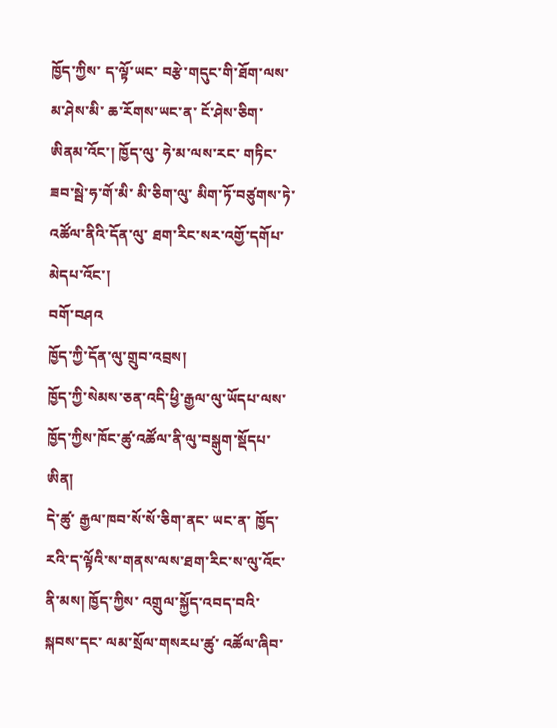ཁྱོད་ཀྱིས་ ད་ལྟོ་ཡང་ བརྩེ་གདུང་གི་ཐོག་ལས་ མ་ཤེས་མི་ ཆ་རོགས་ཡང་ན་ ངོ་ཤེས་ཅིག་ཨིནམ་འོང་། ཁྱོད་ལུ་ ཧེ་མ་ལས་རང་ གཏིང་ཟབ་སྦེ་ཧ་གོ་མི་ མི་ཅིག་ལུ་ མིག་ཏོ་བཙུགས་ཏེ་ འཚོལ་ནིའི་དོན་ལུ་ ཐག་རིང་སར་འགྱོ་དགོཔ་མེདཔ་འོང་།
བགོ་བཤའ
ཁྱོད་ཀྱི་དོན་ལུ་གྲུབ་འབྲས།
ཁྱོད་ཀྱི་སེམས་ཅན་འདི་ཕྱི་རྒྱལ་ལུ་ཡོདཔ་ལས་ ཁྱོད་ཀྱིས་ཁོང་ཚུ་འཚོལ་ནི་ལུ་བསྒུག་སྡོདཔ་ཨིན།
དེ་ཚུ་ རྒྱལ་ཁབ་སོ་སོ་ཅིག་ནང་ ཡང་ན་ ཁྱོད་རའི་ད་ལྟོའི་ས་གནས་ལས་ཐག་རིང་ས་ལུ་འོང་ནི་མས། ཁྱོད་ཀྱིས་ འགྲུལ་སྐྱོད་འབད་བའི་སྐབས་དང་ ལམ་སྲོལ་གསརཔ་ཚུ་ འཚོལ་ཞིབ་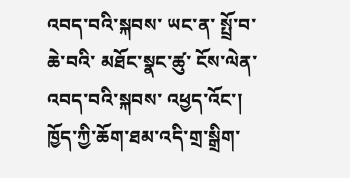འབད་བའི་སྐབས་ ཡང་ན་ སྤྲོ་བ་ཆེ་བའི་ མཐོང་སྣང་ཚུ་ ངོས་ལེན་འབད་བའི་སྐབས་ འཕྱད་འོང་། ཁྱོད་ཀྱི་ཆོག་ཐམ་འདི་གྲ་སྒྲིག་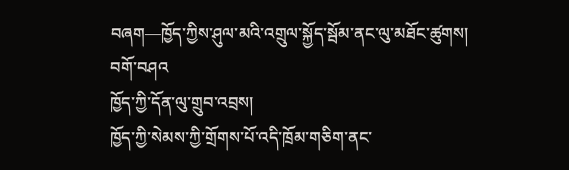བཞག—ཁྱོད་ཀྱིས་ཤུལ་མའི་འགྲུལ་སྐྱོད་སྦོམ་ནང་ལུ་མཐོང་ཚུགས།
བགོ་བཤའ
ཁྱོད་ཀྱི་དོན་ལུ་གྲུབ་འབྲས།
ཁྱོད་ཀྱི་སེམས་ཀྱི་གྲོགས་པོ་འདི་ཁྲོམ་གཅིག་ནང་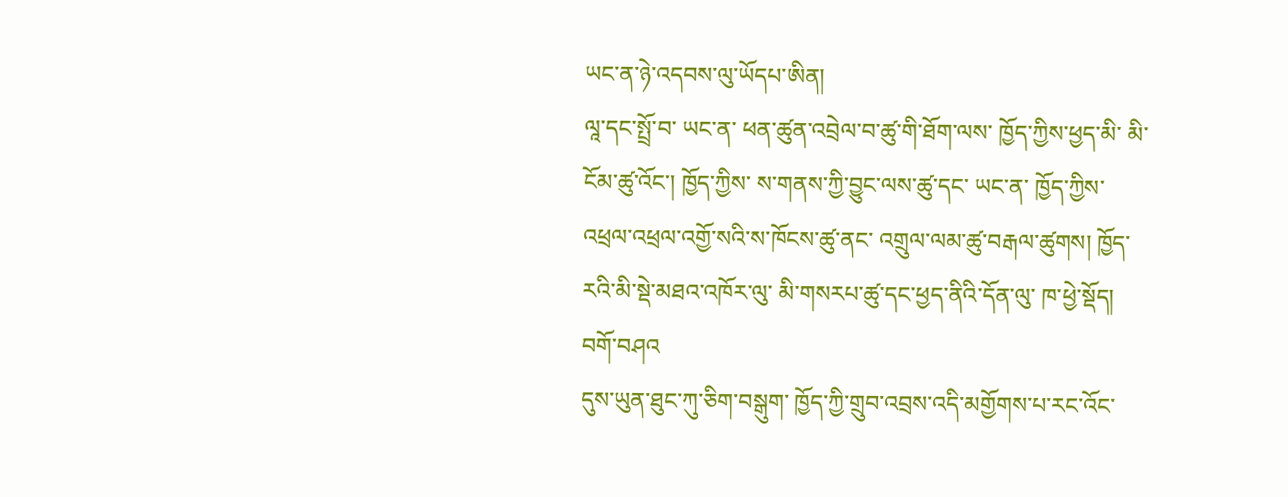ཡང་ན་ཉེ་འདབས་ལུ་ཡོདཔ་ཨིན།
ལཱ་དང་སྤྲོ་བ་ ཡང་ན་ ཕན་ཚུན་འབྲེལ་བ་ཚུ་གི་ཐོག་ལས་ ཁྱོད་ཀྱིས་ཕྱད་མི་ མི་ངོམ་ཚུ་འོང་། ཁྱོད་ཀྱིས་ ས་གནས་ཀྱི་བྱུང་ལས་ཚུ་དང་ ཡང་ན་ ཁྱོད་ཀྱིས་འཕྲལ་འཕྲལ་འགྱོ་སའི་ས་ཁོངས་ཚུ་ནང་ འགྲུལ་ལམ་ཚུ་བརྒལ་ཚུགས། ཁྱོད་རའི་མི་སྡེ་མཐའ་འཁོར་ལུ་ མི་གསརཔ་ཚུ་དང་ཕྱད་ནིའི་དོན་ལུ་ ཁ་ཕྱེ་སྡོད།
བགོ་བཤའ
དུས་ཡུན་ཐུང་ཀུ་ཅིག་བསྒུག་ ཁྱོད་ཀྱི་གྲུབ་འབྲས་འདི་མགྱོགས་པ་རང་འོང་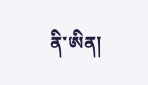ནི་ཨིན།